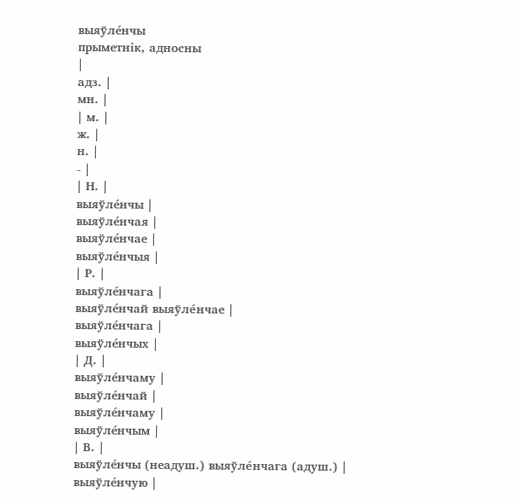выяўле́нчы
прыметнік, адносны
|
адз. |
мн. |
| м. |
ж. |
н. |
- |
| Н. |
выяўле́нчы |
выяўле́нчая |
выяўле́нчае |
выяўле́нчыя |
| Р. |
выяўле́нчага |
выяўле́нчай выяўле́нчае |
выяўле́нчага |
выяўле́нчых |
| Д. |
выяўле́нчаму |
выяўле́нчай |
выяўле́нчаму |
выяўле́нчым |
| В. |
выяўле́нчы (неадуш.) выяўле́нчага (адуш.) |
выяўле́нчую |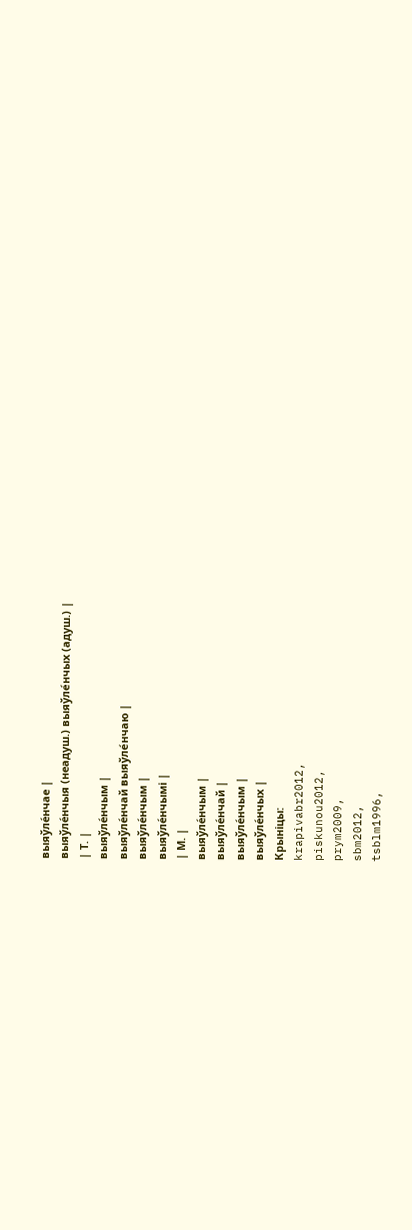выяўле́нчае |
выяўле́нчыя (неадуш.) выяўле́нчых (адуш.) |
| Т. |
выяўле́нчым |
выяўле́нчай выяўле́нчаю |
выяўле́нчым |
выяўле́нчымі |
| М. |
выяўле́нчым |
выяўле́нчай |
выяўле́нчым |
выяўле́нчых |
Крыніцы:
krapivabr2012,
piskunou2012,
prym2009,
sbm2012,
tsblm1996,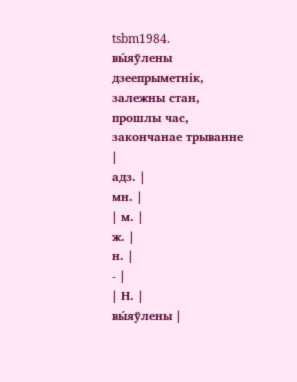tsbm1984.
вы́яўлены
дзеепрыметнік, залежны стан, прошлы час, закончанае трыванне
|
адз. |
мн. |
| м. |
ж. |
н. |
- |
| Н. |
вы́яўлены |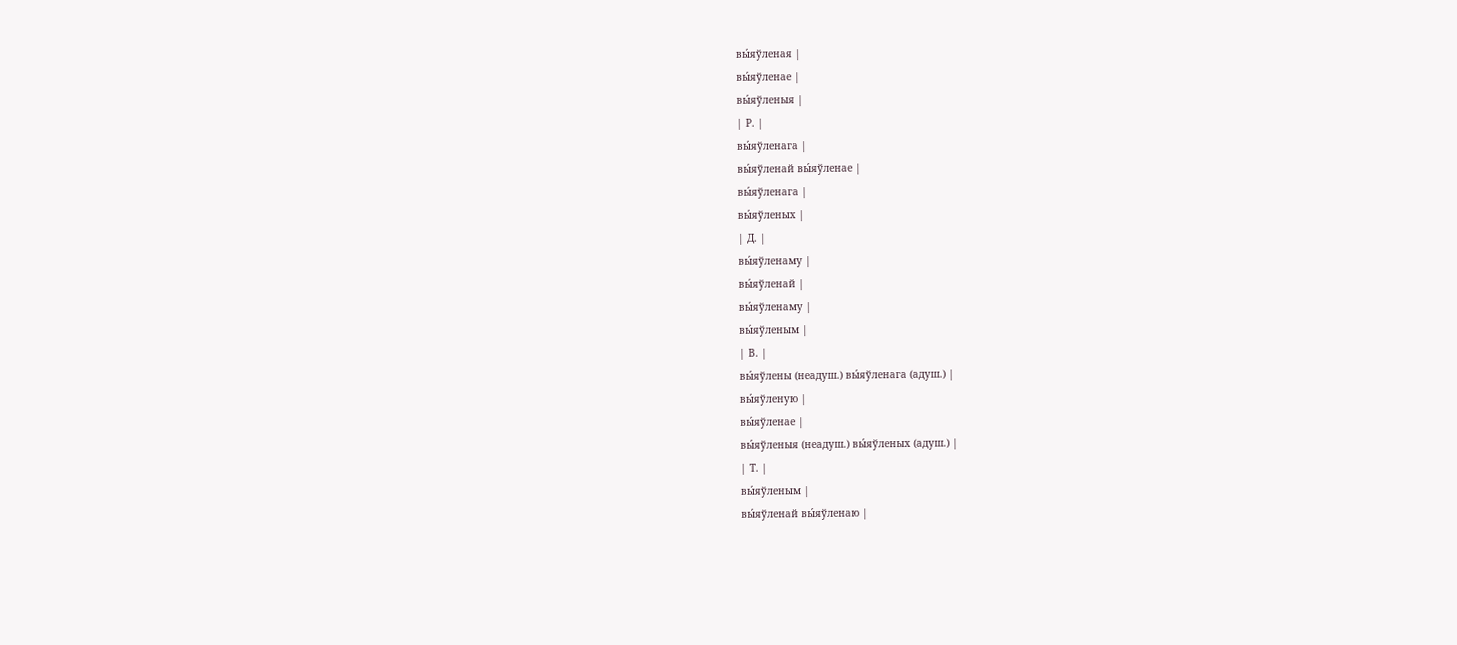вы́яўленая |
вы́яўленае |
вы́яўленыя |
| Р. |
вы́яўленага |
вы́яўленай вы́яўленае |
вы́яўленага |
вы́яўленых |
| Д. |
вы́яўленаму |
вы́яўленай |
вы́яўленаму |
вы́яўленым |
| В. |
вы́яўлены (неадуш.) вы́яўленага (адуш.) |
вы́яўленую |
вы́яўленае |
вы́яўленыя (неадуш.) вы́яўленых (адуш.) |
| Т. |
вы́яўленым |
вы́яўленай вы́яўленаю |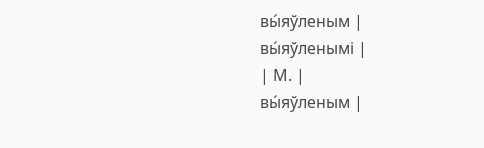вы́яўленым |
вы́яўленымі |
| М. |
вы́яўленым |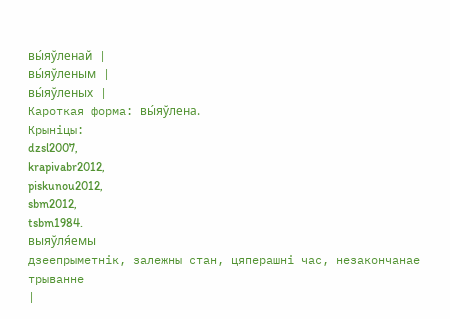вы́яўленай |
вы́яўленым |
вы́яўленых |
Кароткая форма: вы́яўлена.
Крыніцы:
dzsl2007,
krapivabr2012,
piskunou2012,
sbm2012,
tsbm1984.
выяўля́емы
дзеепрыметнік, залежны стан, цяперашні час, незакончанае трыванне
|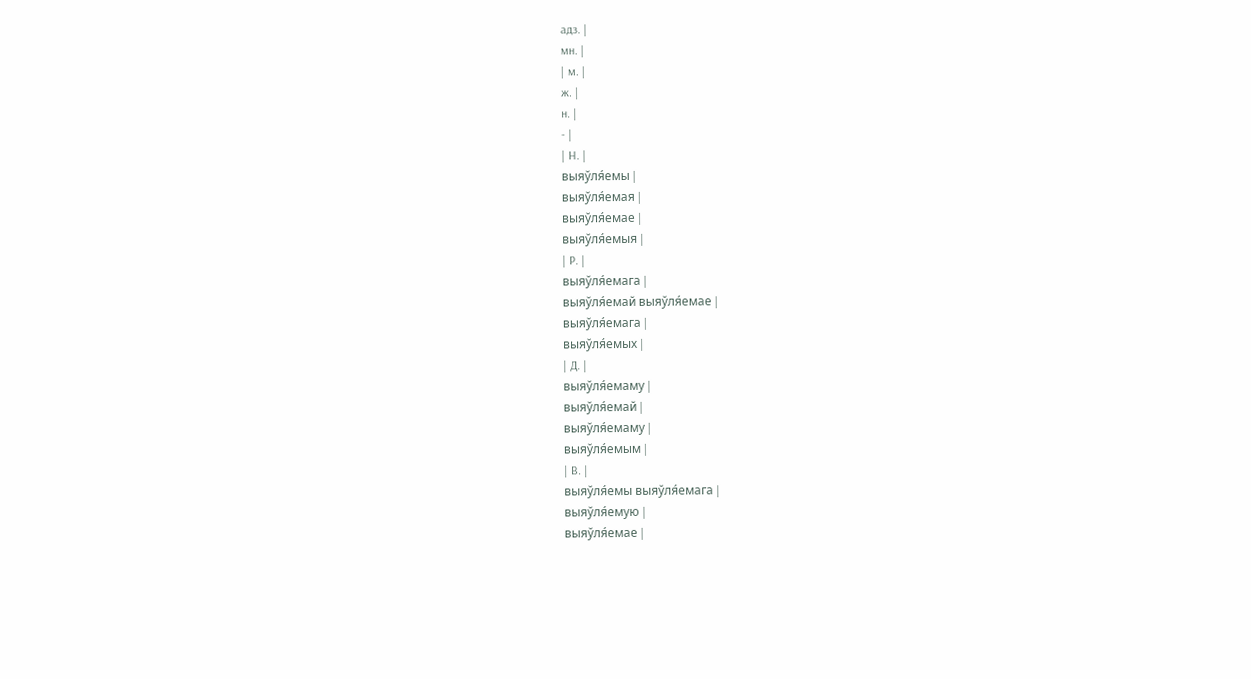адз. |
мн. |
| м. |
ж. |
н. |
- |
| Н. |
выяўля́емы |
выяўля́емая |
выяўля́емае |
выяўля́емыя |
| Р. |
выяўля́емага |
выяўля́емай выяўля́емае |
выяўля́емага |
выяўля́емых |
| Д. |
выяўля́емаму |
выяўля́емай |
выяўля́емаму |
выяўля́емым |
| В. |
выяўля́емы выяўля́емага |
выяўля́емую |
выяўля́емае |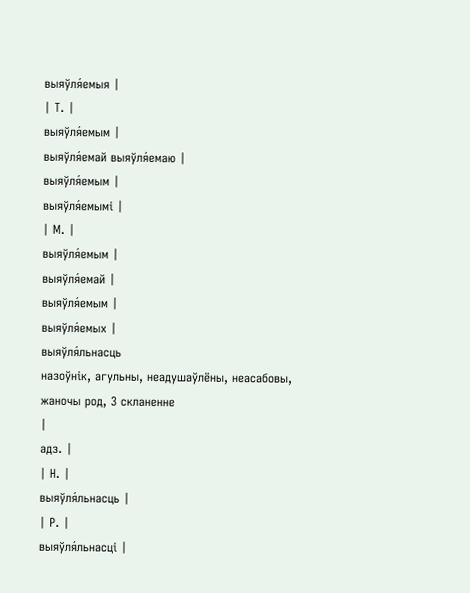выяўля́емыя |
| Т. |
выяўля́емым |
выяўля́емай выяўля́емаю |
выяўля́емым |
выяўля́емымі |
| М. |
выяўля́емым |
выяўля́емай |
выяўля́емым |
выяўля́емых |
выяўля́льнасць
назоўнік, агульны, неадушаўлёны, неасабовы, жаночы род, 3 скланенне
|
адз. |
| Н. |
выяўля́льнасць |
| Р. |
выяўля́льнасці |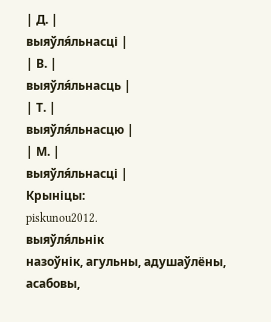| Д. |
выяўля́льнасці |
| В. |
выяўля́льнасць |
| Т. |
выяўля́льнасцю |
| М. |
выяўля́льнасці |
Крыніцы:
piskunou2012.
выяўля́льнік
назоўнік, агульны, адушаўлёны, асабовы,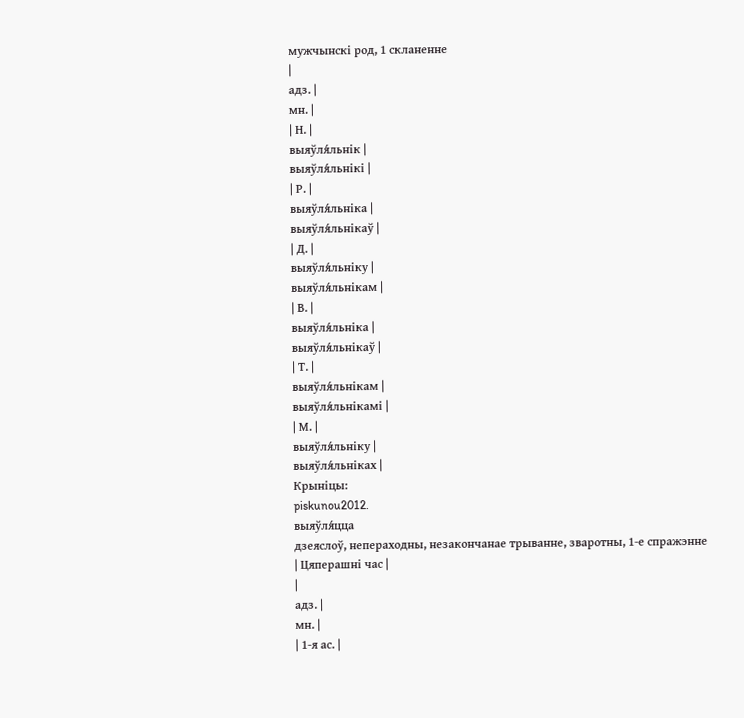мужчынскі род, 1 скланенне
|
адз. |
мн. |
| Н. |
выяўля́льнік |
выяўля́льнікі |
| Р. |
выяўля́льніка |
выяўля́льнікаў |
| Д. |
выяўля́льніку |
выяўля́льнікам |
| В. |
выяўля́льніка |
выяўля́льнікаў |
| Т. |
выяўля́льнікам |
выяўля́льнікамі |
| М. |
выяўля́льніку |
выяўля́льніках |
Крыніцы:
piskunou2012.
выяўля́цца
дзеяслоў, непераходны, незакончанае трыванне, зваротны, 1-е спражэнне
| Цяперашні час |
|
адз. |
мн. |
| 1-я ас. |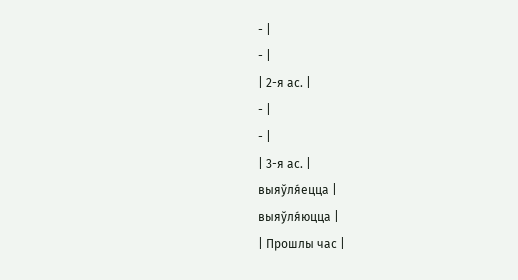- |
- |
| 2-я ас. |
- |
- |
| 3-я ас. |
выяўля́ецца |
выяўля́юцца |
| Прошлы час |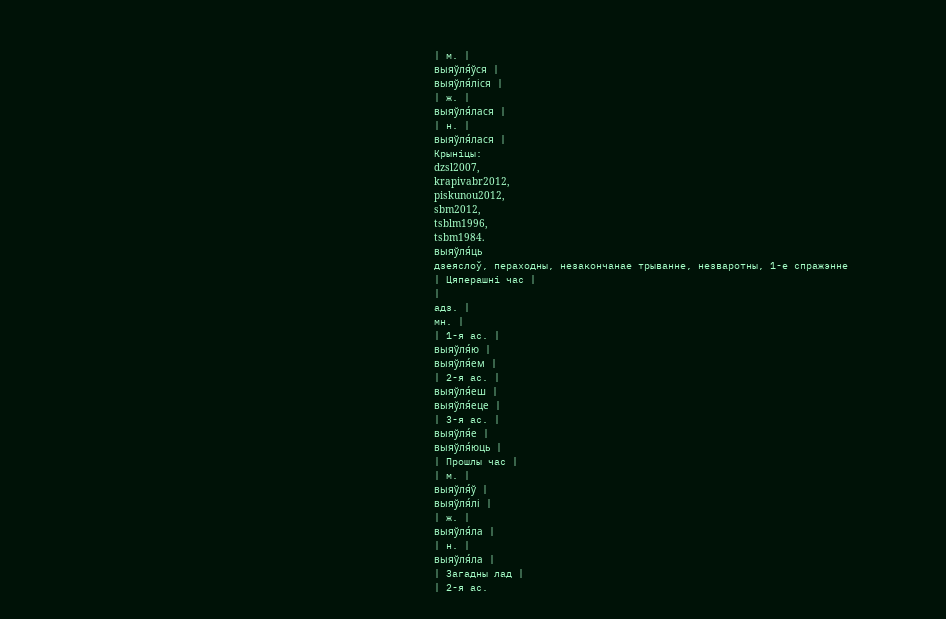| м. |
выяўля́ўся |
выяўля́ліся |
| ж. |
выяўля́лася |
| н. |
выяўля́лася |
Крыніцы:
dzsl2007,
krapivabr2012,
piskunou2012,
sbm2012,
tsblm1996,
tsbm1984.
выяўля́ць
дзеяслоў, пераходны, незакончанае трыванне, незваротны, 1-е спражэнне
| Цяперашні час |
|
адз. |
мн. |
| 1-я ас. |
выяўля́ю |
выяўля́ем |
| 2-я ас. |
выяўля́еш |
выяўля́еце |
| 3-я ас. |
выяўля́е |
выяўля́юць |
| Прошлы час |
| м. |
выяўля́ў |
выяўля́лі |
| ж. |
выяўля́ла |
| н. |
выяўля́ла |
| Загадны лад |
| 2-я ас.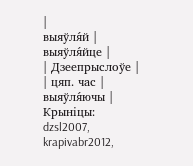|
выяўля́й |
выяўля́йце |
| Дзеепрыслоўе |
| цяп. час |
выяўля́ючы |
Крыніцы:
dzsl2007,
krapivabr2012,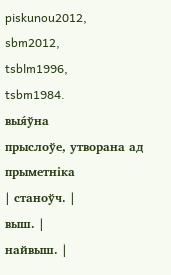piskunou2012,
sbm2012,
tsblm1996,
tsbm1984.
выя́ўна
прыслоўе, утворана ад прыметніка
| станоўч. |
выш. |
найвыш. |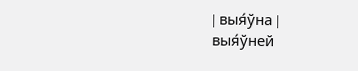| выя́ўна |
выя́ўней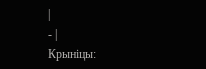|
- |
Крыніцы: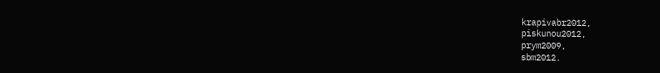krapivabr2012,
piskunou2012,
prym2009,
sbm2012.